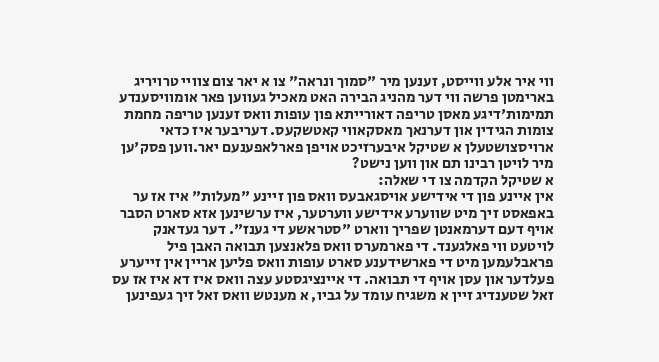ווי איר אלע ווייסט, זענען מיר "סמוך ונראה" צו א יאר צום צוויי טרויריג בארימטן פרשה ווי דער מהניג הבירה האט מאכיל געווען פאר אומוויסענדע תמימות'דיגע מאסן טריפה דאורייתא פון עופות וואס זענען טריפה מחמת צומות הגידין און דערנאך מאסקאווי קאטשקעס. דעריבער איז כדאי ארויסצושטעלן א שטיקל איבערזיכט אויפן פארלאפענעם יאר.ווען פסק'ען מיר לויטן רבינו תם און ווען נישט?
א שטיקל הקדמה צו די שאלה:
אין איינע פון די אידישע אויסגאבעס וואס פון זיינע "מעלות" איז אז ער באפאסט זיך מיט שווערע אידישע ווערטער, איז ערשינען אזא סארט הסבר אויף דעם דערמאנטן שפריך ווארט "סטראשע די גענז". דער געדאנק לויטעט ווי פאלגענד. די פארמערס וואס פלאנצען תבואה האבן פיל פראבלעמען מיט די פארשידענע סארט עופות וואס פליען אריין אין זייערע פעלדער און עסן אויף די תבואה. די איינציגסטע עצה וואס איז דא איז אז עס זאל שטענדיג זיין א משגיח עומד על גביו, א מענטש וואס זאל זיך געפינען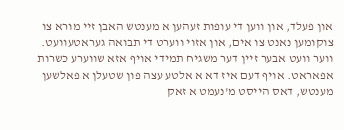און פעלד, און ווען די עופות זעהען א מענטש האבן זיי מורא צו צוקומען נאנט צו אים, און אזוי ווערט די תבואה געראטעוועט. ווער וועט אבער זיין דער משגיח תמידי אויף אזא שווערע כשרות אפאראט. אויף דעם איז דא א אלטע עצה פון שטעלן א פאלשען מענטש, דאס הייסט מ'נעמט א זאק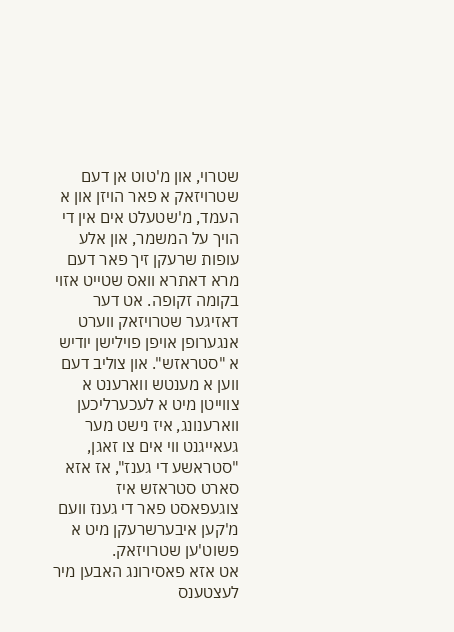שטרוי, און מ'טוט אן דעם שטרויזאק א פאר הויזן און א העמד, מ'שטעלט אים אין די הויך על המשמר, און אלע עופות שרעקן זיך פאר דעם מרא דאתרא וואס שטייט אזוי בקומה זקופה. אט דער דאזיגער שטרויזאק ווערט אנגערופן אויפן פוילישן יודיש א "סטראזש". און צוליב דעם ווען א מענטש ווארענט א צווייטן מיט א לעכערליכען ווארענונג, איז נישט מער געאייגנט ווי אים צו זאגן, "סטראשע די גענז", אז אזא סארט סטראזש איז צוגעפאסט פאר די גענז וועם מ'קען איבערשרעקן מיט א פשוט'ען שטרויזאק.
אט אזא פאסירונג האבען מיר לעצטענס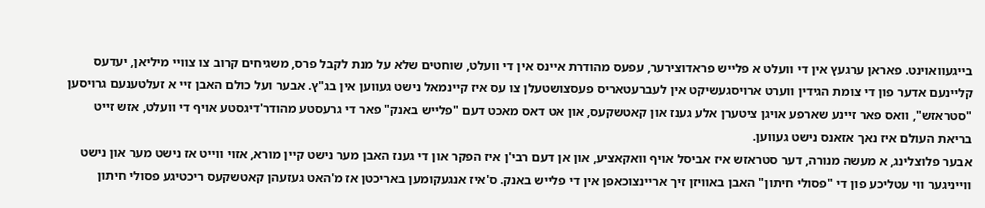בייגעוואוינט. פאראן ערגעץ אין די וועלט א פלייש פראדוצירער, עפעס מהודרת איינס אין די וועלט, שוחטים שלא על מנת לקבל פרס, משגיחים קרוב צו צוויי מיליאן, יעדעס קליינעם אדער פון די צומת הגידין ווערט ארויסגעשיקט אין לעברעטאריס פעסצושטעלן צו עס איז קיינמאל נישט געווען אין בג"ץ. אבער ועל כולם האבן זיי א זעלטענעם גרויסען "סטראזש", וואס פאר זיינע שארפע אויגן ציטערן אלע גענז און קאטשקעס, און אט דאס מאכט דעם "פלייש באנק" פאר די גרעסטע מהודר'דיגסטע אויף די וועלט, אזש זייט בריאת העולם איז נאך אזאנס נישט געווען.
אבער פלוצלינג, א מעשה מנורה, דער סטראזש איז אביסל אויף וואקאציע, און אן דעם רבי'ן איז הפקר און די גענז האבן מער נישט קיין מורא, אזוי ווייט אז נישט מער און נישט ווייניגער ווי עטליכע פון די "פסולי חיתון" האבן באוויזן זיך אריינצוכאפן אין די פלייש באנק. ס'איז אנגעקומען באריכטן אז מ'האט געזעהן קאטשקעס ריכטיגע פסולי חיתון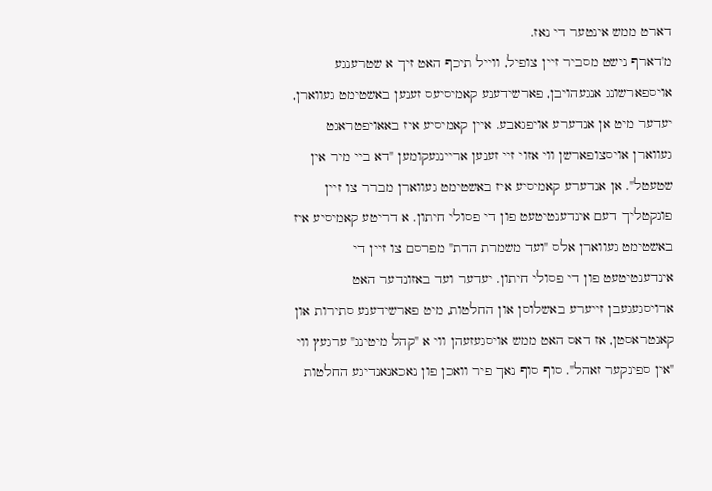דארט ממש אינטער די נאז.
מ'דארף נישט מסביר זיין צופיל, ווייל תיכף האט זיך א שטרענגע אויספארשונג אנגעהויבן, פארשידענע קאמיסיעס זענען באשטימט געווארן, יעדער מיט אן אנדערע אויפגאבע. איין קאמיסיע איז באאויפטראגט געווארן אויסצופארשן ווי אזוי זיי זענען אריינגעקומען "דא ביי מיר אין שטעטל". אן אנדערע קאמיסיע איז באשטימט געווארן מברר צו זיין פונקטליך דעם אינדענטיטעט פון די פסולי חיתון. א דריטע קאמיסיע איז באשטימט געווארן אלס "ועד משמרת הדת" מפרסם צו זיין די אינדענטיטעט פון די פסולי חיתון. יעדער ועד באזונדער האט ארויסגעגעבן זייערע באשלוסן און החלטות, מיט פארשידענע סתירות און קאנטראסטן, אז דאס האט ממש אויסגעזעהן ווי א "קהל מיטינג" ערגעץ ווי "אין ספינקער זאהל". סוף סוף נאך פיר וואכן פון נאכאנאנדיגע החלטות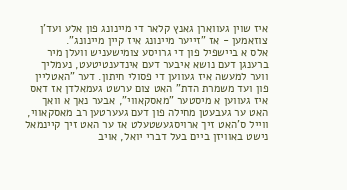איז שוין געווארן גאנץ קלאר די מיינונג פון אלע ועד'ן צוזאמען - אז "זייער מיינונג איז קיין מיינונג".
אלס א ביישפיל פון די גרויסע צומישעניש וועלן מיר ברענגן דעם נושא איבער דעם אינדענטיטעט, נעמליך ווער למעשה איז געווען די פסולי חיתון. דער "האטליין פון ועד משמרת הדת" האט צום ערשט געמאלדן אז דאס איז געווען א מיסטער "מאסקאווי", אבער נאך א וואך האט ער געבעטן מחילה פון דעם געערטען רב מאסקאווי, ווייל ס'האט זיך ארויסגעשטעלט אז ער האט זיך קיינמאל נישט באוויזן ביים בעל דברי יואל, אויב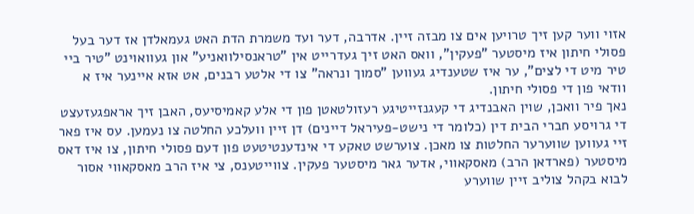אזוי ווער קען זיך טרויען אים צו מבזה זיין. אדרבה, דער ועד משמרת הדת האט געמאלדן אז דער בעל פסולי חיתון איז מיסטער "פעקין", וואס האט זיך געדרייט אין "טראנסילוואניע" און געוואוינט "טיר ביי טיר מיט די לצים", ער איז שטענדיג געווען "סמוך ונראה" צו די אלטע רבנים, אט אזא איינער איז א וודאי פון די פסולי חיתון.
נאך פיר וואכן, שוין האבנדיג די קעגנזייטיגע רעזולטאטן פון די אלע קאמיסיעס, האבן זיך אראפגעזעצט די גרויסע חברי הבית דין (כלומר די נישט-פעיראל דיינים) דן זיין וועלכע החלטה צו נעמען. עס איז פאר זיי געווען שווערער החלטות צו מאכן. צוערשט טאקע די אינדענטיטעט פון דעם פסולי חיתון, צו איז דאס מיסטער (פארדאן הרב) מאסקאווי, אדער גאר מיסטער פעקין. צווייטענס, צי איז הרב מאסקאווי אסור לבוא בקהל צוליב זיין שווערע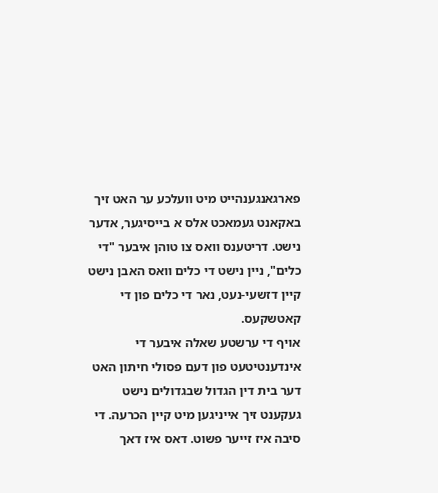פארגאנגענהייט מיט וועלכע ער האט זיך באקאנט געמאכט אלס א בייסיגער, אדער נישט. דריטענס וואס צו טוהן איבער "די כלים", ניין נישט די כלים וואס האבן נישט קיין דזשעי-נעט, נאר די כלים פון די קאטשקעס.
אויף די ערשטע שאלה איבער די אינדענטיטעט פון דעם פסולי חיתון האט דער בית דין הגדול שבגדולים נישט געקענט זיך אייניגען מיט קיין הכרעה. די סיבה איז זייער פשוט. דאס איז דאך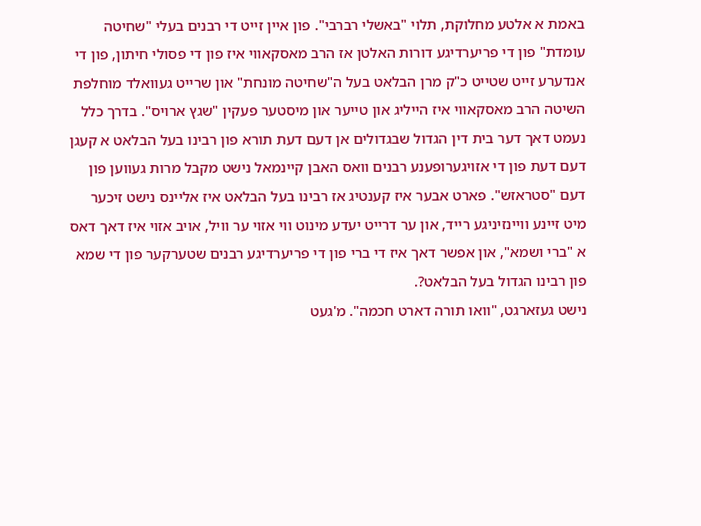באמת א אלטע מחלוקת, תלוי "באשלי רברבי". פון איין זייט די רבנים בעלי "שחיטה עומדת" פון די פריערדיגע דורות האלטן אז הרב מאסקאווי איז פון די פסולי חיתון, פון די אנדערע זייט שטייט כ"ק מרן הבלאט בעל ה"שחיטה מונחת" און שרייט געוואלד מוחלפת השיטה הרב מאסקאווי איז הייליג און טייער און מיסטער פעקין "שגץ ארויס". בדרך כלל נעמט דאך דער בית דין הגדול שבגדולים אן דעם דעת תורא פון רבינו בעל הבלאט א קעגן דעם דעת פון די אזויגערופענע רבנים וואס האבן קיינמאל נישט מקבל מרות געווען פון דעם "סטראזש". פארט אבער איז קענטיג אז רבינו בעל הבלאט איז אליינס נישט זיכער מיט זיינע וויינזיניגע רייד, און ער דרייט יעדע מינוט ווי אזוי ער וויל, אויב אזוי איז דאך דאס א "ברי ושמא", און אפשר דאך איז די ברי פון די פריערדיגע רבנים שטערקער פון די שמא פון רבינו הגדול בעל הבלאט?.
נישט געזארגט, "וואו תורה דארט חכמה". מ'געט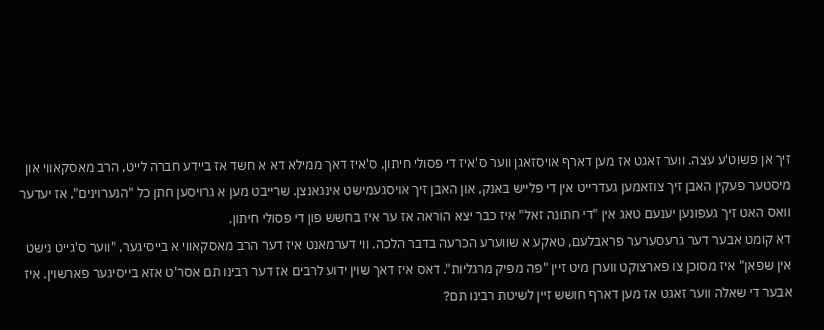זיך אן פשוט'ע עצה. ווער זאגט אז מען דארף אויסזאגן ווער ס'איז די פסולי חיתון, ס'איז דאך ממילא דא א חשד אז ביידע חברה לייט, הרב מאסקאווי און מיסטער פעקין האבן זיך צוזאמען געדרייט אין די פלייש באנק, און האבן זיך אויסגעמישט אינגאנצן. שרייבט מען א גרויסען חתן כל "הנערוינים", אז יעדער וואס האט זיך געפונען יענעם טאג אין "די חתונה זאל" איז כבר יצא הוראה אז ער איז בחשש פון די פסולי חיתון.
דא קומט אבער דער גרעסערער פראבלעם, טאקע א שווערע הכרעה בדבר הלכה. ווי דערמאנט איז דער הרב מאסקאווי א בייסיגער, "ווער ס'גייט נישט אין שפאן" איז מסוכן צו פארצוקט ווערן מיט זיין "פה מפיק מרגליות". דאס איז דאך שוין ידוע לרבים אז דער רבינו תם אסר'ט אזא בייסיגער פארשוין. איז אבער די שאלה ווער זאגט אז מען דארף חושש זיין לשיטת רבינו תם?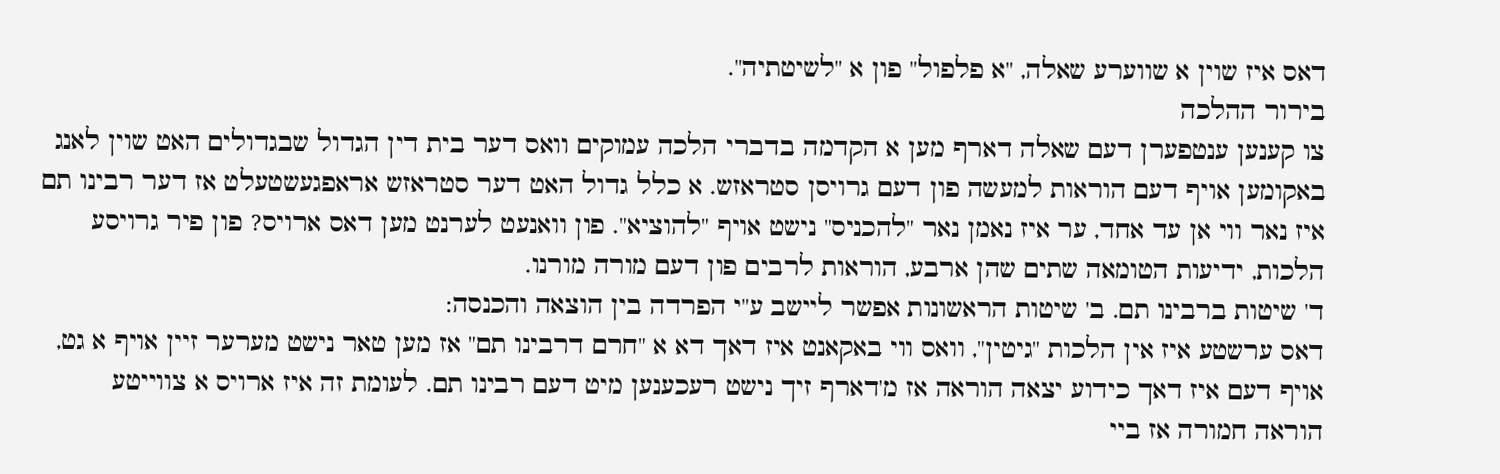דאס איז שוין א שווערע שאלה, "א פלפול" פון א "לשיטתיה".
בירור ההלכה
צו קענען ענטפערן דעם שאלה דארף מען א הקדמה בדברי הלכה עמוקים וואס דער בית דין הגדול שבגדולים האט שוין לאנג באקומען אויף דעם הוראות למעשה פון דעם גרויסן סטראזש. א כלל גדול האט דער סטראזש אראפגעשטעלט אז דער רבינו תם איז נאר ווי אן עד אחד, ער איז נאמן נאר "להכניס" נישט אויף "להוציא". פון וואנעט לערנט מען דאס ארויס? פון פיר גרויסע הלכות, ידיעות הטומאה שתים שהן ארבע, הוראות לרבים פון דעם מורה מורנו.
ד' שיטות ברבינו תם. ב' שיטות הראשונות אפשר ליישב ע"י הפרדה בין הוצאה והכנסה:
דאס ערשטע איז אין הלכות "גיטין", וואס ווי באקאנט איז דאך דא א "חרם דרבינו תם" אז מען טאר נישט מערער זיין אויף א גט, אויף דעם איז דאך כידוע יצאה הוראה אז מ'דארף זיך נישט רעכענען מיט דעם רבינו תם. לעומת זה איז ארויס א צווייטע הוראה חמורה אז ביי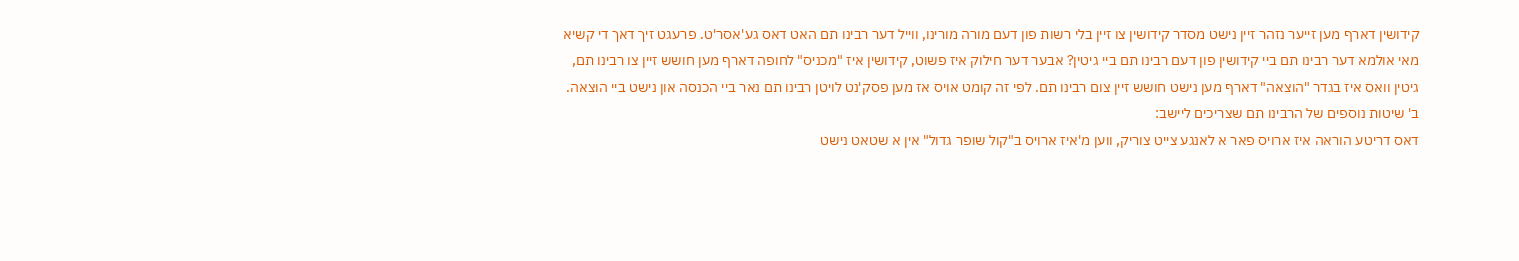קידושין דארף מען זייער נזהר זיין נישט מסדר קידושין צו זיין בלי רשות פון דעם מורה מורינו, ווייל דער רבינו תם האט דאס גע'אסר'ט. פרעגט זיך דאך די קשיא מאי אולמא דער רבינו תם ביי קידושין פון דעם רבינו תם ביי גיטין? אבער דער חילוק איז פשוט, קידושין איז "מכניס" לחופה דארף מען חושש זיין צו רבינו תם, גיטין וואס איז בגדר "הוצאה" דארף מען נישט חושש זיין צום רבינו תם. לפי זה קומט אויס אז מען פסק'נט לויטן רבינו תם נאר ביי הכנסה און נישט ביי הוצאה.
ב' שיטות נוספים של הרבינו תם שצריכים ליישב:
דאס דריטע הוראה איז ארויס פאר א לאנגע צייט צוריק, ווען מ'איז ארויס ב"קול שופר גדול" אין א שטאט נישט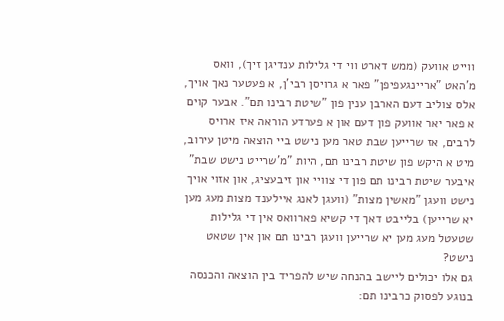ווייט אוועק (ממש דארט ווי די גלילות ענדיגן זיך), וואס מ'האט "אריינגעפיפן" פאר א גרויסן רבי'ן, א פעטער נאך אויך, אלס צוליב דעם הארבן ענין פון "שיטת רבינו תם". אבער קוים א פאר יאר אוועק פון דעם און א פערדע הוראה איז ארויס לרבים, אז שרייען שבת טאר מען נישט ביי הוצאה מיטן עירוב, מיט א היקש פון שיטת רבינו תם, היות "מ'שרייט נישט שבת" איבער שיטת רבינו תם פון די צוויי און זיבעציג, און אזוי אויך נישט וועגן "מאשין מצות" (וועגן לאנג איילענד מצות מעג מען יא שרייען) בלייבט דאך די קשיא פארוואס אין די גלילות שטעטל מעג מען יא שרייען וועגן רבינו תם און אין שטאט נישט?
גם אלו יכולים ליישב בהנחה שיש להפריד בין הוצאה והכנסה בנוגע לפסוק כרבינו תם: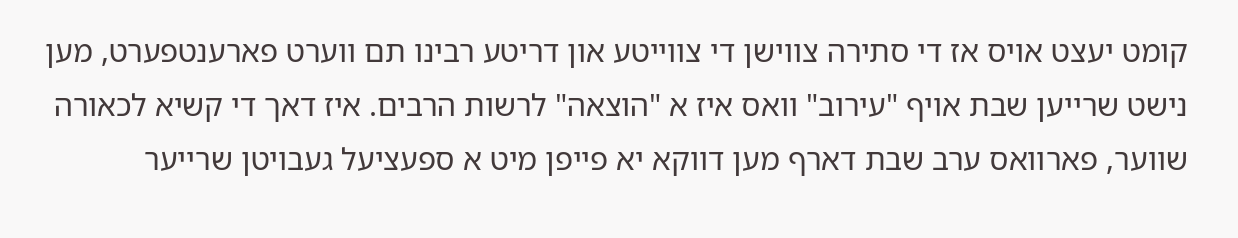קומט יעצט אויס אז די סתירה צווישן די צווייטע און דריטע רבינו תם ווערט פארענטפערט, מען נישט שרייען שבת אויף "עירוב" וואס איז א "הוצאה" לרשות הרבים. איז דאך די קשיא לכאורה שווער, פארוואס ערב שבת דארף מען דווקא יא פייפן מיט א ספעציעל געבויטן שרייער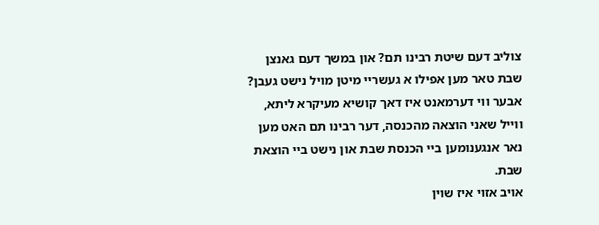צוליב דעם שיטת רבינו תם? און במשך דעם גאנצן שבת טאר מען אפילו א געשריי מיטן מויל נישט געבן? אבער ווי דערמאנט איז דאך קושיא מעיקרא ליתא, ווייל שאני הוצאה מהכנסה, דער רבינו תם האט מען נאר אנגענומען ביי הכנסת שבת און נישט ביי הוצאת שבת.
אויב אזוי איז שוין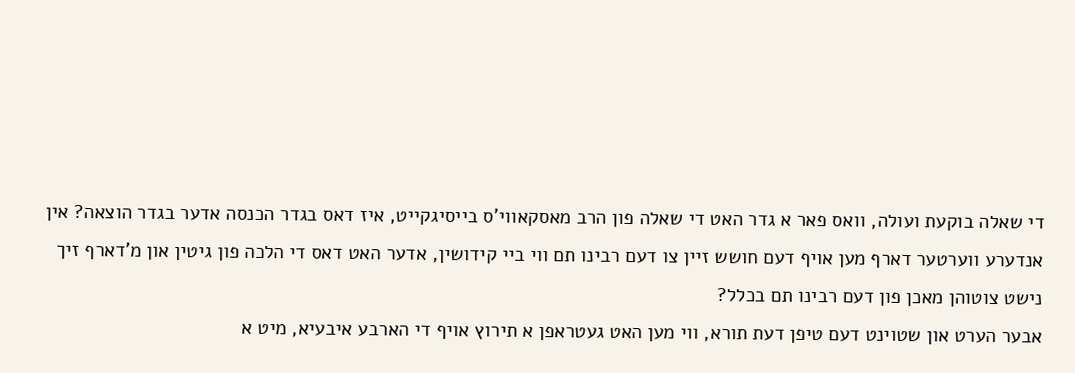די שאלה בוקעת ועולה, וואס פאר א גדר האט די שאלה פון הרב מאסקאווי'ס בייסיגקייט, איז דאס בגדר הכנסה אדער בגדר הוצאה? אין אנדערע ווערטער דארף מען אויף דעם חושש זיין צו דעם רבינו תם ווי ביי קידושין, אדער האט דאס די הלכה פון גיטין און מ'דארף זיך נישט צוטוהן מאכן פון דעם רבינו תם בכלל?
אבער הערט און שטוינט דעם טיפן דעת תורא, ווי מען האט געטראפן א תירוץ אויף די הארבע איבעיא, מיט א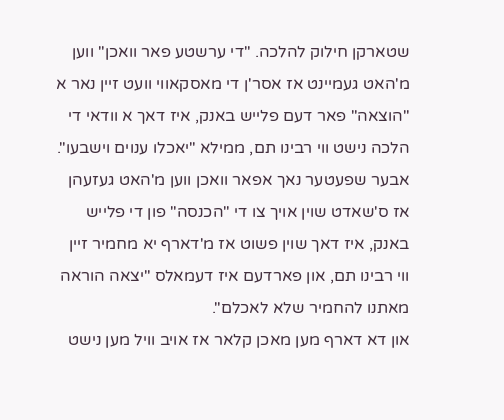שטארקן חילוק להלכה. "די ערשטע פאר וואכן" ווען מ'האט געמיינט אז אסר'ן די מאסקאווי וועט זיין נאר א "הוצאה" פאר דעם פלייש באנק, איז דאך א וודאי די הלכה נישט ווי רבינו תם, ממילא "יאכלו ענוים וישבעו". אבער שפעטער נאך אפאר וואכן ווען מ'האט געזעהן אז ס'שאדט שוין אויך צו די "הכנסה" פון די פלייש באנק, איז דאך שוין פשוט אז מ'דארף יא מחמיר זיין ווי רבינו תם, און פארדעם איז דעמאלס "יצאה הוראה מאתנו להחמיר שלא לאכלם".
און דא דארף מען מאכן קלאר אז אויב וויל מען נישט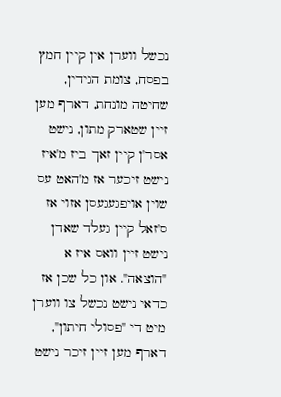נכשל ווערן אין קיין חמץ בפסח, צומת הגידין, שחיטה מונחת, דארף מען זיין שטארק מתון, נישט אסר'ן קיין זאך ביז מ'איז נישט זיכער אז מ'האט עס שוין אויפגעגעסן אזוי אז ס'זאל קיין געלד שאדן נישט זיין וואס איז א "הוצאה". און כל שכן אז כדאי נישט נכשל צו ווערן מיט די "פסולי חיתון", דארף מען זיין זיכר נישט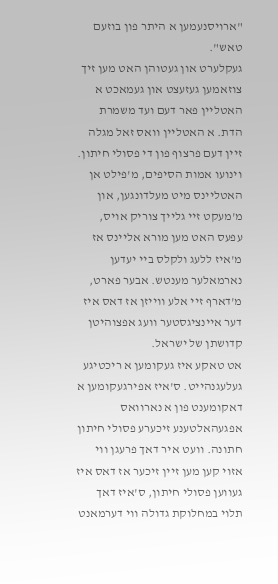"ארויסנעמען א היתר פון בוזעם טאש".
געקלערט און געטוהן האט מען זיך צוזאמען געזעצט און געמאכט א האטליין פאר דעם ועד משמרת הדת. א האטליין וואס זאל מגלה זיין דעם פרצוף פון די פסולי חיתון. וינועו אמות הסיפים, מ'פילט אן האטליינס מיט מעלדונגען, און מ'מעקט זיי גלייך צוריק אויס, עפעס האט מען מורא אליינס אז מ'איז ללעג ולקלס ביי יעדען נארמאלער מענטש. אבער פארט, מ'דארף זיי אלע ווייזן אז דאס איז דער איינציגסטער וועג אפצוהיטן קדושתן של ישראל.
אט טאקע איז געקומען א ריכטיגע געלעגנהייט. ס'איז אפירגעקומען א דאקומענט פון א נארוואס אפגעהאלטענע זיכערע פסולי חיתון חתונה. וועט איר דאך פרעגן ווי אזוי קען מען זיין זיכער אז דאס איז געווען פסולי חיתון, ס'איז דאך תלוי במחלוקת גדולה ווי דערמאנט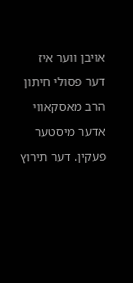אויבן ווער איז דער פסולי חיתון הרב מאסקאווי אדער מיסטער פעקין. דער תירוץ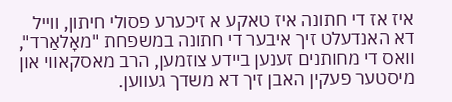איז אז די חתונה איז טאקע א זיכערע פסולי חיתון, ווייל דא האנדעלט זיך איבער די חתונה במשפחת "מאָלאַרד", וואס די מחותנים זענען ביידע צוזמען, הרב מאסקאווי און מיסטער פעקין האבן זיך דא משדך געווען.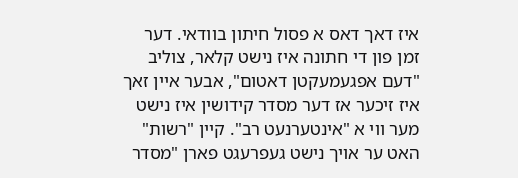איז דאך דאס א פסול חיתון בוודאי. דער זמן פון די חתונה איז נישט קלאר, צוליב "דעם אפגעמעקטן דאטום", אבער איין זאך איז זיכער אז דער מסדר קידושין איז נישט מער ווי א "אינטערנעט רב". קיין "רשות" האט ער אויך נישט געפרעגט פארן "מסדר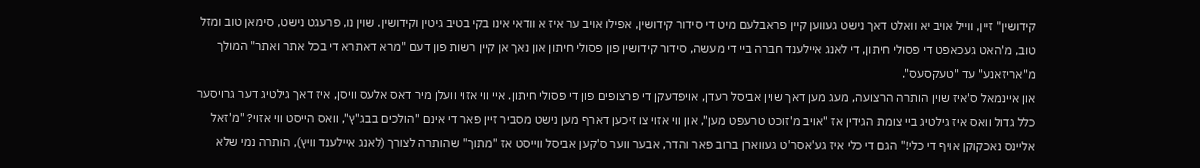קידושין" זיין, ווייל אויב יא וואלט דאך נישט געווען קיין פראבלעם מיט די סידור קידושין, אפילו אויב ער איז א וודאי אינו בקי בטיב גיטין וקידושין. שוין נו, פרעגט נישט, סימאן טוב ומזל טוב, מ'האט געכאפט די פסולי חיתון, די לאנג איילענד חברה ביי די מעשה, סידור קידושין פון פסולי חיתון און נאך אן קיין רשות פון דעם "מרא דאתרא די בכל אתר ואתר" המולך מ"אריזאנע" עד "טעקסעס".
און איינמאל ס'איז שוין הותרה הרצועה, מעג מען דאך שוין אביסל רעדן, אויפדעקן די פרצופים פון די פסולי חיתון. איי ווי אזוי וועלן מיר דאס אלעס וויסן, איז דאך גילטיג דער גרויסער כלל גדול וואס איז גילטיג ביי צומת הגידין אז "אויב מ'זוכט טרעפט מען", און ווי אזוי צו זיכען דארף מען נישט מסביר זיין פאר די אינם "הולכים בבג"ץ", וואס הייסט ווי אזוי? "מ'זאל אליינס נאכקוקן אויף די כלי!" הגם די כלי איז גע'אסר'ט געווארן ברוב פאר והדר, אבער ווער ס'קען אביסל ווייסט אז "מתוך" שהותרה לצורך (לאנג איילענד וויץ), הותרה נמי שלא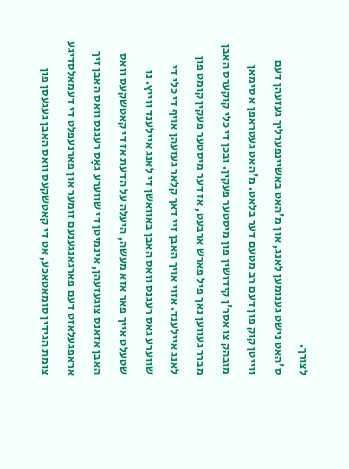לצורך.
ס'האט נישט גענומען לאנג, און מ'האט באשיינפערליך געזעהן דעם ווייטן קוק פון דעם רב מטעם דער בלאט. מ'האט געטראפן א סימאן מובהק צו אסר'ן קידושין פון מיסטער פעקין. ובכן די כלי קוקערס האבן מברר געווען נאך פיל פארש ארבעט, אז דער מיסטער פעקין קומט פון לאנג איילענד. אזוי אויך האבן זיי דאך קלאר געזעהן אויף די כלי די שווערע גאס רעגנס וואס האבן באוואשן די לאנג איילענד ווייץ. נו שטעלט אייך פאר אזא מעשה, היעלה על הדעת אז די קאטשקעס וואס האבן אזאנס צוגעזעהן, אינמיטן די שווערע גאָס רעגנס וואס האבן זיך אראפגעלאזט דעם פארגאנגענעם זומער און פארנעפלט די דעמאלסדיגע צומת הגידין סומאטאכע, אט די קאטשקעס וואס האבן געגעסן פון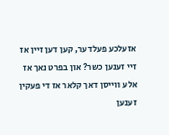אזעלכע פעלדער, קען דען זיין אז זיי זענען כשר? און בפרט נאך אז אלע ווייסן דאך קלאר אז די פעקין זענען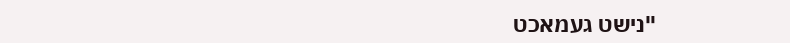"נישט געמאכט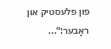פון פלעסטיק און ראָבער!"...